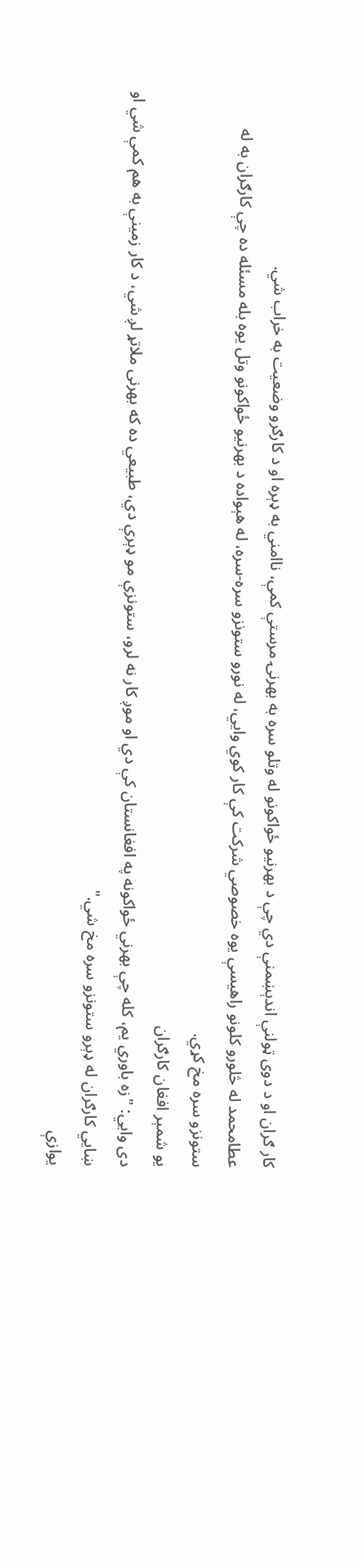کار ګران او د دوی ټولنې اندېښمنې دي چې د بهرنیو ځواکونو له وتلو سره به بهرنۍ مرستې کمې، ناامني به ډېره او د کارګرو وضعیت به خراب شي.
عطامحمد له څلورو کلونو راهیسې یوه خصوصي شرکت کې کار کوي وايي، له نورو ستونزو سره-سره، له هېواده د بهرنیو ځواکونو وتل یوه بله مسئله ده چې کارګران به له ستونزو سره مخ کړي.
یو شمېر افغان کارګران
دی وايي: "زه باوري یم، کله چې بهرني ځواکونه په افغانستان کې دي او موږ کار نه لرو، ستونزې مو ډېرې دي، طبیعي ده که بهرنی ملاتړ لږ شي، د کار زمینې به هم کمې شي او ښايي کارګران له ډېرو ستونزو سره مخ شي."
یوازې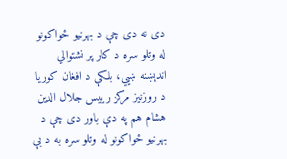دی نه دی چې د بهرنیو ځواکونو له وتلو سره د کار پر نشتوالي اندېښنه ښيي، بلکې د افغان کوریا د روزنیز مرکز رییس جلال الدین هشام هم په دې باور دی چې د بهرنیو ځواکونو له وتلو سره به د بې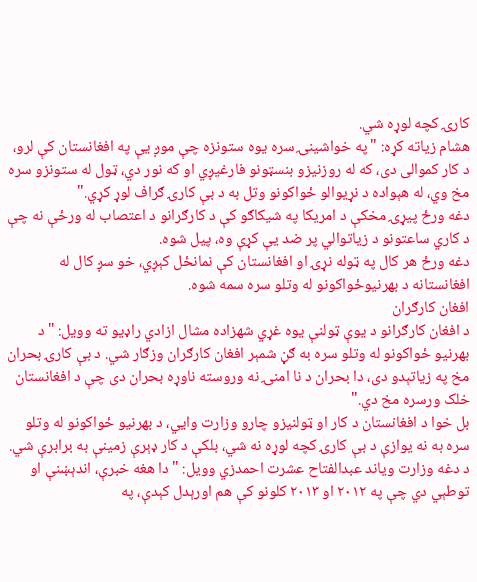کارۍ کچه لوړه شي.
هشام زیاته کړه: "په خواشینۍ سره یوه ستونزه چې موږ یې په افغانستان کې لرو، د کار کموالی دی، که له روزنیزو بنسټونو فارغیږي او که نور دي، ټول له ستونزو سره مخ وي، له هېواده د نړیوالو ځواکونو وتل به د بې کارۍ ګراف لوړ کړي."
دغه ورځ پیړۍ مخکې د امریکا په شیکاګو کې د کارګرانو د اعتصاب له ورځې نه چې د کاري ساعتونو د زیاتوالي پر ضد یې کړې وه، پیل شوه.
دغه ورځ هر کال په ټوله نړۍ او افغانستان کې نمانځل کېږي، خو سږ کال له افغانستانه د بهرنیوځواکونو له وتلو سره سمه شوه.
افغان کارګران
د افغان کارګرانو د یوې ټولنې یوه غړي شهزاده مشال ازادي راډیو ته وویل: "د بهرنیو ځواکونو له وتلو سره به ګڼ شمېر افغان کارګران وزګار شي. د بې کارۍ بحران مخ په زیاتېدو دی، دا بحران د نا امنۍ نه وروسته ناوړه بحران دی چې د افغانستان خلک ورسره مخ دي."
بل خوا د افغانستان د کار او ټولنیزو چارو وزارت وايي، د بهرنیو ځواکونو له وتلو سره به نه یوازې د بې کارۍ کچه لوړه نه شي، بلکې د کار ډېرې زمینې به برابرې شي.
د دغه وزارت ویاند عبدالفتاح عشرت احمدزي وویل: "دا هغه خبرې، اندېښنې او توطېي دي چې په ۲۰۱۲ او ۲۰۱۳ کلونو کې هم اورېدل کېدې، په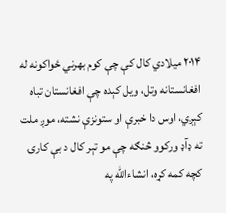۲۰۱۴ میلادي کال کې چې کوم بهرني ځواکونه له افغانستانه وتل، ویل کېده چې افغانستان تباه کېږي، اوس دا خبرې او ستونزې نشته، موږ ملت ته ډآډ ورکوو څنګه چې مو تېر کال د بې کارۍ کچه کمه کړه، انشاءالله په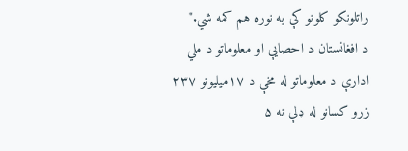راتلونکو کلونو کې به نوره هم کمه شي."
د افغانستان د احصایې او معلوماتو د ملي ادارې د معلوماتو له مخې د ۱۷میلیونو ۲۳۷ زرو کسانو له ډلې نه ۵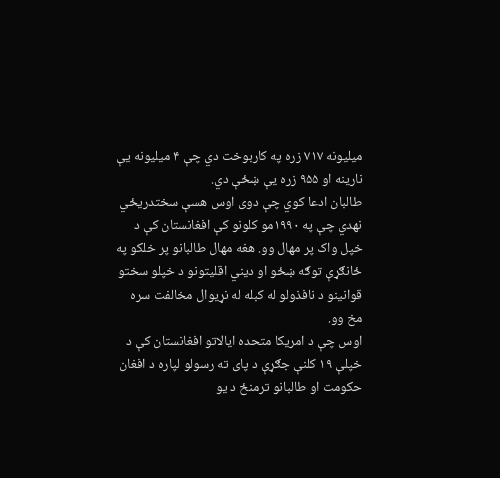میلیونه ۷۱۷ زره په کاربوخت دي چې ۴ میلیونه يې نارینه او ۹۵۵ زره یې ښځې دي.
طالبان ادعا کوي چې دوی اوس هسې سختدریځي نهدي چې په ۱۹۹۰مو کلونو کې افغانستان کې د خپل واک پر مهال وو. هغه مهال طالبانو پر خلکو په ځانګړې توګه ښځو او دیني اقلیتونو د خپلو سختو قوانینو د نافذولو له کبله له نړیوال مخالفت سره مخ وو.
اوس چې د امریکا متحده ایالاتو افغانستان کې د خپلې ۱۹ کلنې جګړې د پای ته رسولو لپاره د افغان حکومت او طالبانو ترمنځ د یو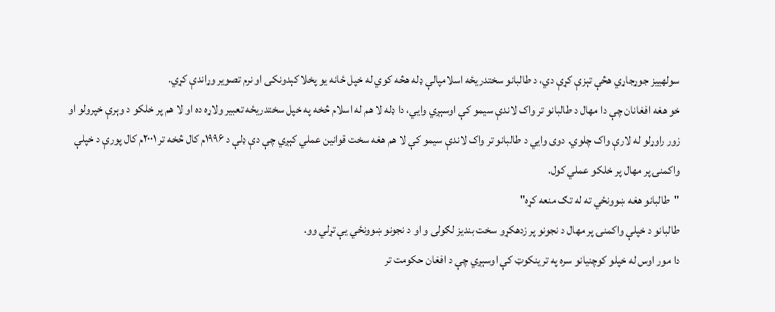سولهییز جوړجاړي هڅې تېزې کړې دي، د طالبانو سختدریځه اسلامپالې ډله هڅه کوي له خپل ځانه یو پخلا کېدونکی او نرم تصویر وړاندې کړي.
خو هغه افغانان چې دا مهال د طالبانو تر واک لاندې سیمو کې اوسېږي وايي، دا ډله لا هم له اسلام څخه په خپل سختدریځه تعبیر ولاړه ده او لا هم پر خلکو د وېرې خپرولو او زور راوړلو له لارې واک چلوي. دوی وايي د طالبانو تر واک لاندې سیمو کې لا هم هغه سخت قوانین عملي کېږي چې دې ډلې د ۱۹۹۶م کال څخه تر ۲۰۰۱م کال پورې د خپلې واکمنۍ پر مهال پر خلکو عملي کول.
"طالبانو هغه ښوونځي ته له تګ منعه کړه"
طالبانو د خپلې واکمنۍ پر مهال د نجونو پر زدهکړو سخت بندیز لګولی و او د نجونو ښوونځي یې تړلي وو.
دا مور اوس له خپلو کوچنیانو سره په ترینکوټ کې اوسېږي چې د افغان حکومت تر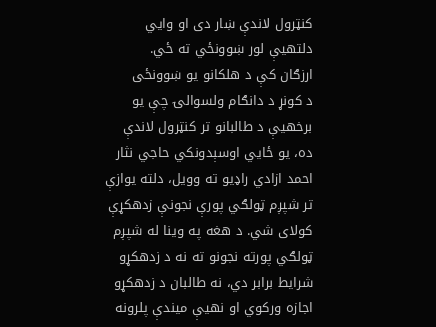کنټرول لاندې ښار دی او وايي دلتهیې لور ښوونځي ته ځي.
ارزګان کې د هلکانو یو ښوونځی
د کونړ د دانګام ولسوالۍ چې یو برخهیې د طالبانو تر کنټرول لاندې ده، یو ځايي اوسېدونکي حاجي نثار احمد ازادي راډیو ته وویل، دلته یوازې تر شپږم ټولګي پورې نجونې زدهکړې کولای شي. د هغه په وینا له شپږم ټولګي پورته نجونو ته نه د زدهکړو شرایط برابر دي، نه طالبان د زدهکړو اجازه ورکوي او نهیې میندې پلرونه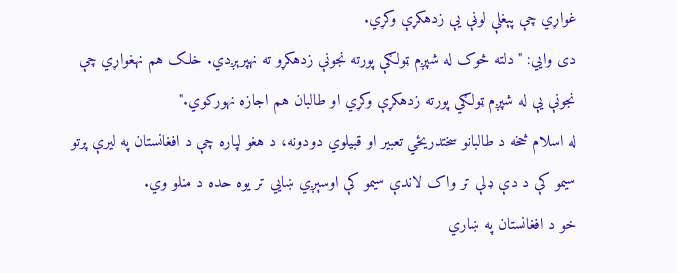غواړي چې پېغلې لوڼې یې زدهکړې وکړي.
دی وايي: "دلته څوک له شپږم ټولګې پورته نجونې زدهکړو ته نهپرېږدي. خلک هم نهغواړي چې نجونې یې له شپږم ټولګي پورته زدهکړې وکړي او طالبان هم اجازه نهورکوي."
له اسلام څخه د طالبانو سختدریځي تعبیر او قبیلوي دودونه، د هغو لپاره چې د افغانستان په لیرې پرتو سیمو کې د دې ډلې تر واک لاندې سیمو کې اوسېږي ښايي تر یوه حده د منلو وي.
خو د افغانستان په ښاري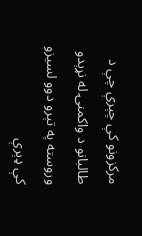مرکزونو کې چېرې چې د طالبانو د واکمنۍ له نړېدو وروسته په تېرو دوو لسیزو کې ډېرې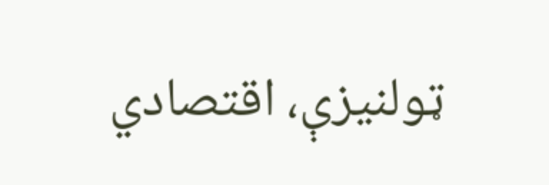ټولنیزې، اقتصادي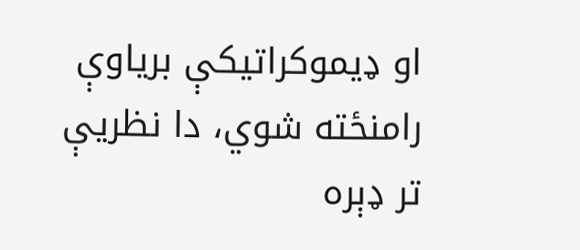او ډیموکراتیکې بریاوې رامنځته شوي، دا نظریې تر ډېره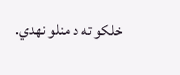خلکو ته د منلو نهدي.